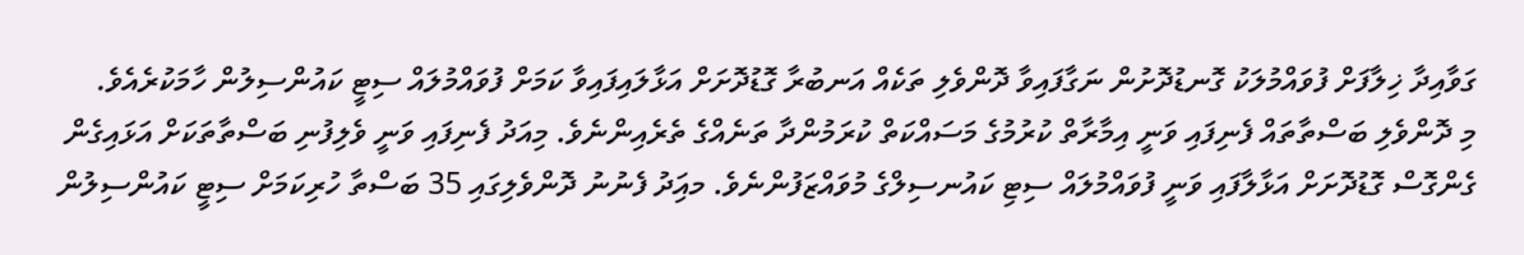ގަވާއިދާ ޚިލާފަށް ފުވައްމުލަކު ގޮނޑުދޮށުން ނަގާފައިވާ ދޮންވެލި ތަކެއް އަނބުރާ ގޮޑުދޮށަށް އަޅާލައިފައިވާ ކަމަށް ފުވައްމުލައް ސިޓީ ކައުންސިލުން ހާމަކުރެއެވެ.
މި ދޮންވެލި ބަސްތާތައް ފެނިފައި ވަނީ އިމާރާތް ކުރުމުގެ މަސައްކަތް ކުރަމުންދާ ތަނެއްގެ ތެރެއިންނެވެ. މިއަދު ފެނިފައި ވަނީ ވެލިފުނި ބަސްތާތަކަށް އަޅައިގެން ގެންގޮސް ގޮޑުދޮށަށް އަޅާލާފައި ވަނީ ފުވައްމުލައް ސިޓި ކައުނސިލްގެ މުވައްޒަފުންނެވެ. މއިަދު ފެނުނު ދޮންވެލިގައި 35 ބަސްތާ ހުރިކަމަށް ސިޓީ ކައުންސިލުން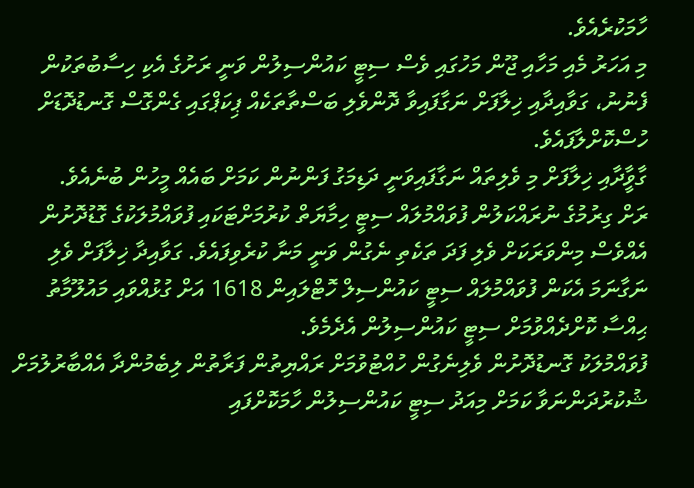ހާމަކުރެއެވެ.
މި އަހަރު މެއި މަހާއި ޖޫން މަހުގައި ވެސް ސިޓީ ކައުންސިލުން ވަނީ ރަށުގެ އެކި ހިސާބުތަކުން ފެނުނު، ގަވާއިދާއި ޚިލާފަށް ނަގާފައިވާ ދޮންވެލި ބަސްތާތަކެއް ޕިކަޕްގައި ގެންގޮސް ގޮނޑުދޮޑަށް ހުސްކޮށްލާފައެވެ.
ގާވާީދާއި ޚިލާފަށް މި ވެލިތައް ނަގާފައިވަނީ ދަޑިމަގު ފަންނުން ކަމަށް ބައެއް މީހުން ބުނެއެވެ.
ރަށް ގިރުމުގެ ނުރައްކަލުން ފުވައްމުލައް ސިޓީ ހިމާޔަތް ކުރުމަށްޓަކައި ފުވައްމުލަކުގެ ގޮޑުދޮށުން އެއްވެސް މިންވަރަކަށް ވެލި ފަދަ ތަކެތި ނެގުން ވަނީ މަނާ ކުރެވިފައެވެ. ގަވާއިދާ ޚިލާފަށް ވެލި ނަގާނަމަ އެކަން ފުވައްމުލައް ސިޓީ ކައުންސިލް ހޮޓްލައިން 1618 އަށް ގުޅުއްވައި މައުލޫމާތު ޙިއްސާ ކޮށްދެއްވުމަށް ސިޓީ ކައުންސިލުން އެދެމެވެ.
ފުވައްމުލަކު ގޮނޑުދޮށުން ވެލިނެގުން ހުއްޓުވުމަށް ރައްޔިތުން ފަރާތުން ލިބެމުންދާ އެއްބާރުލުމަށް ޝުކުރުދަންނަވާ ކަމަށް މިއަދު ސިޓީ ކައުންސިލުން ހާމަކޮށްފައި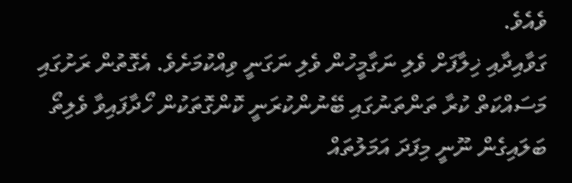ވެއެވެ.
ގަވާއިދާއި ޚިލާފަށް ވެލި ނަގާމީހުން ވެލި ނަގަނީ ވިއްކުމަށެވެ. އެގޮތުން ރަށުގައި މަސައްކަތް ކުރާ ތަންތަނުގައި ބޭނުންކުރަނީ ކޮންގޮތަކުން ހޯދާފައިވާ ވެލިތޯ ބަލައިގެން ނޫނީ މިފަދަ އަމަލުތައް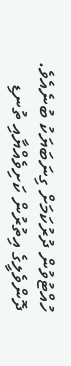ހުއްޓުވުން ދުރުކަމަށް ގިނަބަޔަކު ބުނެއެވެ. ދޮންވެލީގެ އިތުރުން ކަށިވެއްޔާއި ތުނޑި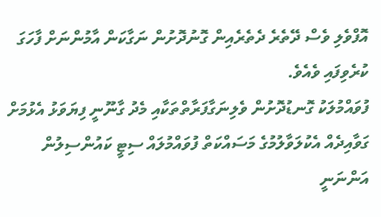އޮފްވެލި ވެސް ދޭތެރެ ދެތެރެއިން ގޮނުދޮށުން ނަގާކަން އާމުންނަށް ފާހަގަ ކުރެވިފައި ވެއެވެ.
ފުވައްމުލަކު ގޮނޑުދޮށުން ވެލިނަގާފަރާތްތަކާއި މެދު ގާނޫނީ ފިޔަވަޅު އެޅުމަށް ގަވާއިދެއް އެކުލަވާލުމުގެ މަސައްކަތް ފުވައްމުލައް ސިޓީ ކައުންސިލުން އަންނަނީ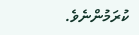ކުރަމުންނެވެ.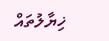ޚިޔާލުތައް